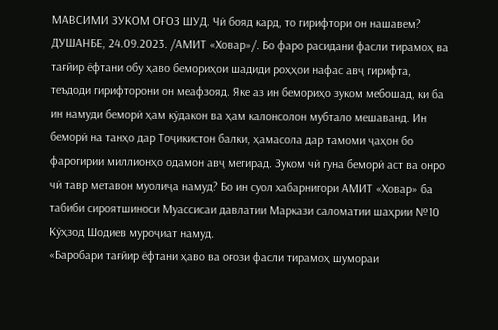МАВСИМИ ЗУКОМ ОҒОЗ ШУД. Чӣ бояд кард, то гирифтори он нашавем?
ДУШАНБЕ, 24.09.2023. /АМИТ «Ховар»/. Бо фаро расидани фасли тирамоҳ ва тағйир ёфтани обу ҳаво бемориҳои шадиди роҳҳои нафас авҷ гирифта, теъдоди гирифторони он меафзояд. Яке аз ин бемориҳо зуком мебошад, ки ба ин намуди беморӣ ҳам кӯдакон ва ҳам калонсолон мубтало мешаванд. Ин беморӣ на танҳо дар Тоҷикистон балки, ҳамасола дар тамоми ҷаҳон бо фарогирии миллионҳо одамон авҷ мегирад. Зуком чӣ гуна беморӣ аст ва онро чӣ тавр метавон муолиҷа намуд? Бо ин суол хабарнигори АМИТ «Ховар» ба табиби сироятшиноси Муассисаи давлатии Маркази саломатии шаҳрии №10 Кӯҳзод Шодиев муроҷиат намуд.
«Баробари тағйир ёфтани ҳаво ва оғози фасли тирамоҳ шумораи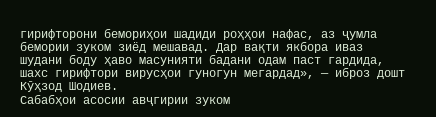гирифторони бемориҳои шадиди роҳҳои нафас, аз ҷумла бемории зуком зиёд мешавад. Дар вақти якбора иваз шудани боду ҳаво масунияти бадани одам паст гардида, шахс гирифтори вирусҳои гуногун мегардад», — иброз дошт Кӯҳзод Шодиев.
Сабабҳои асосии авҷгирии зуком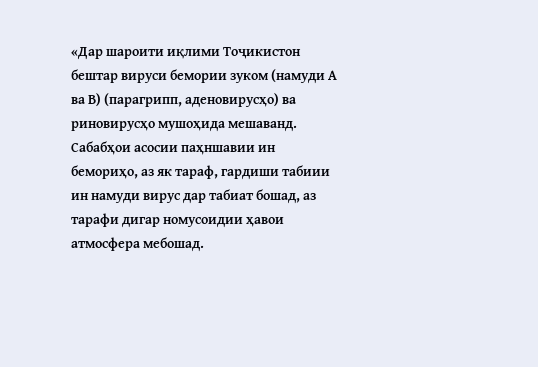«Дар шароити иқлими Тоҷикистон бештар вируси бемории зуком (намуди А ва В) (парагрипп, аденовирусҳо) ва риновирусҳо мушоҳида мешаванд. Сабабҳои асосии паҳншавии ин бемориҳо, аз як тараф, гардиши табиии ин намуди вирус дар табиат бошад, аз тарафи дигар номусоидии ҳавои атмосфера мебошад.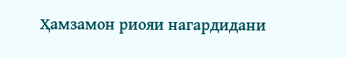Ҳамзамон риояи нагардидани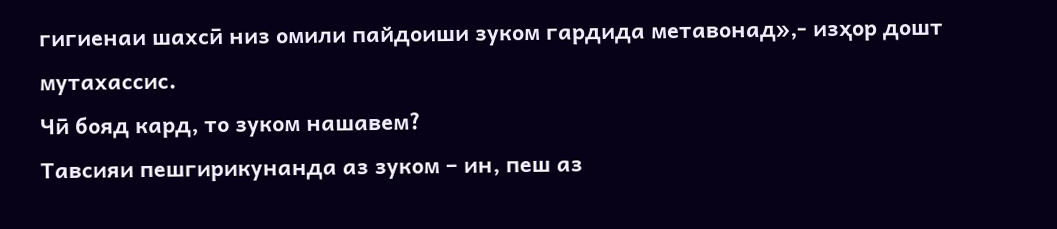гигиенаи шахсӣ низ омили пайдоиши зуком гардида метавонад»,- изҳор дошт мутахассис.
Чӣ бояд кард, то зуком нашавем?
Тавсияи пешгирикунанда аз зуком – ин, пеш аз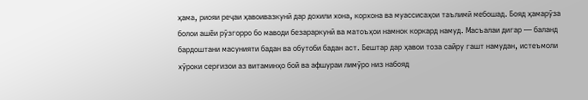ҳама, риояи реҷаи ҳавоивазкунӣ дар дохили хона, корхона ва муассисаҳои таълимӣ мебошад. Бояд ҳамарӯза болои ашёи рӯзгорро бо маводи безараркунӣ ва матоъҳои намнок коркард намуд. Масъалаи дигар — баланд бардоштани масунияти бадан ва обутоби бадан аст. Бештар дар ҳавои тоза сайру гашт намудан, истеъмоли хӯроки серғизои аз витаминҳо бой ва афшураи лимӯро низ набояд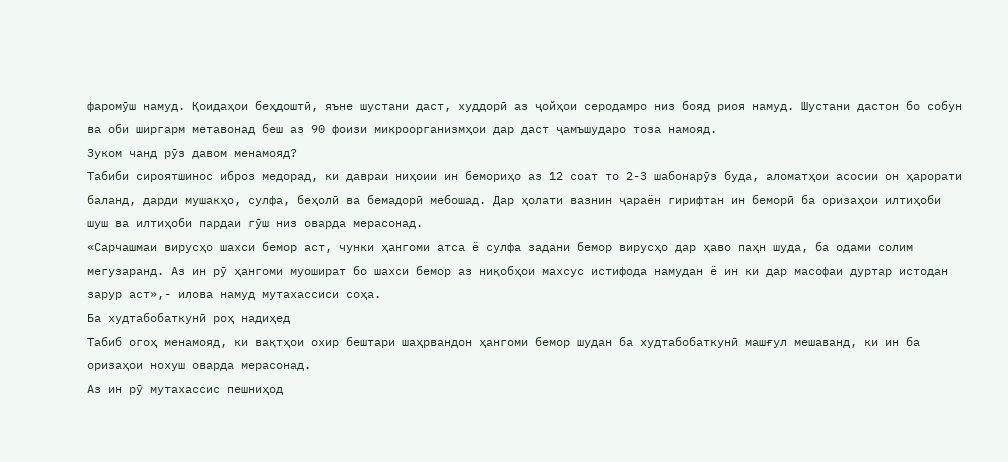фаромӯш намуд. Қоидаҳои беҳдоштӣ, яъне шустани даст, худдорӣ аз ҷойҳои серодамро низ бояд риоя намуд. Шустани дастон бо собун ва оби ширгарм метавонад беш аз 90 фоизи микроорганизмҳои дар даст ҷамъшударо тоза намояд.
Зуком чанд рӯз давом менамояд?
Табиби сироятшинос иброз медорад, ки давраи ниҳоии ин бемориҳо аз 12 соат то 2-3 шабонарӯз буда, аломатҳои асосии он ҳарорати баланд, дарди мушакҳо, сулфа, беҳолӣ ва бемадорӣ мебошад. Дар ҳолати вазнин ҷараён гирифтан ин беморӣ ба оризаҳои илтиҳоби шуш ва илтиҳоби пардаи гӯш низ оварда мерасонад.
«Сарчашмаи вирусҳо шахси бемор аст, чунки ҳангоми атса ё сулфа задани бемор вирусҳо дар ҳаво паҳн шуда, ба одами солим мегузаранд. Аз ин рӯ ҳангоми муошират бо шахси бемор аз ниқобҳои махсус истифода намудан ё ин ки дар масофаи дуртар истодан зарур аст»,- илова намуд мутахассиси соҳа.
Ба худтабобаткунӣ роҳ надиҳед
Табиб огоҳ менамояд, ки вақтҳои охир бештари шаҳрвандон ҳангоми бемор шудан ба худтабобаткунӣ машғул мешаванд, ки ин ба оризаҳои нохуш оварда мерасонад.
Аз ин рӯ мутахассис пешниҳод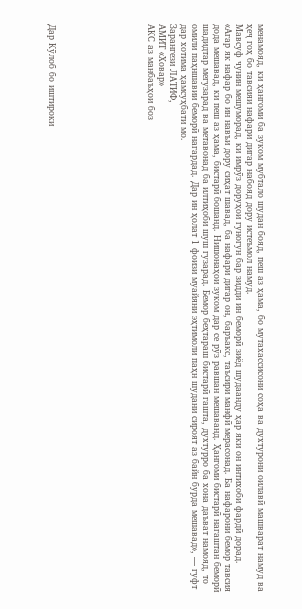менамояд, ки ҳангоми ба зуком мубтало шудан бояд, пеш аз ҳама, бо мутахассисони соҳа ва духтурони оилавӣ машварат намуд ва ҳеҷ гоҳ бо тавсияи нафари дигар набояд дору истеъмол намуд.
Мавсуф чунин мешуморад, ки имрӯз доруҳои гуногун бар зидди ин беморӣ зиёд шудаанду ҳар яки он интихоби фардӣ дорад.
«Агар як нафар бо ин навъи дору сиҳат шавад, ба нафари дигар он, баръакс, таъсири манфӣ мерасонад. Ба нафарони бемор тавсия дода мешавад, ки пеш аз ҳама, бистарӣ бошанд. Нишонаҳои зуком дар се рӯз равшан мешаванд. Ҳангоми бистарӣ нагаштан беморӣ шадидтар мегузарад ва метавонад ба илтиҳоби шуш гузарад. Бемор беҳтараш бистарӣ гашта, духтурро ба хона даъват намояд, то омили паҳншавии беморӣ нагардад. Дар ин ҳолат 1 фоизи муайяни эҳтимоли паҳн шудани сироят аз байн бурда мешавад», — гуфт дар хотима ҳамсуҳбати мо.
Зарангези ЛАТИФ,
АМИТ «Ховар»
АКС аз манбаъҳои боз








Дар Кӯлоб бо иштироки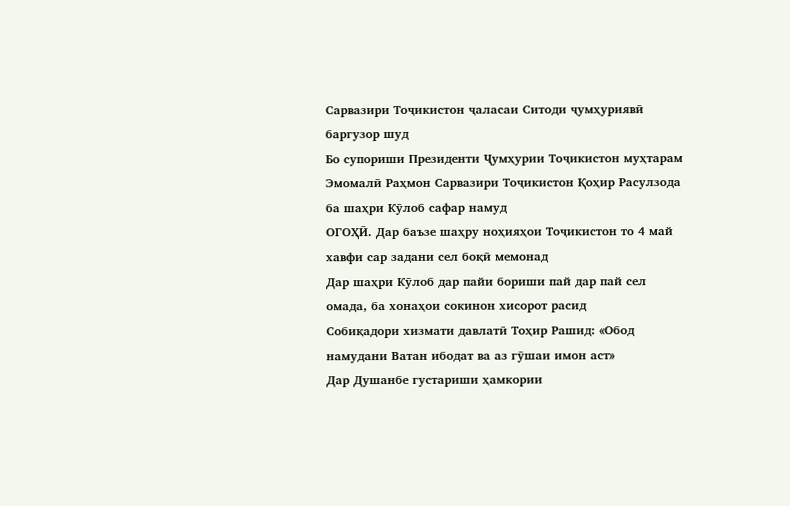Сарвазири Тоҷикистон ҷаласаи Ситоди ҷумҳуриявӣ баргузор шуд
Бо супориши Президенти Ҷумҳурии Тоҷикистон муҳтарам Эмомалӣ Раҳмон Сарвазири Тоҷикистон Қоҳир Расулзода ба шаҳри Кӯлоб сафар намуд
ОГОҲӢ. Дар баъзе шаҳру ноҳияҳои Тоҷикистон то 4 май хавфи сар задани сел боқӣ мемонад
Дар шаҳри Кӯлоб дар пайи бориши пай дар пай сел омада, ба хонаҳои сокинон хисорот расид
Собиқадори хизмати давлатӣ Тоҳир Рашид: «Обод намудани Ватан ибодат ва аз гӯшаи имон аст»
Дар Душанбе густариши ҳамкории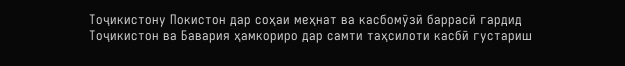Тоҷикистону Покистон дар соҳаи меҳнат ва касбомӯзӣ баррасӣ гардид
Тоҷикистон ва Бавария ҳамкориро дар самти таҳсилоти касбӣ густариш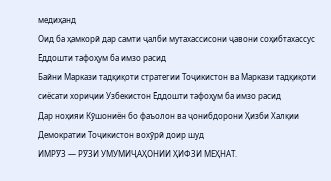медиҳанд
Оид ба ҳамкорӣ дар самти ҷалби мутахассисони ҷавони соҳибтахассус Ёддошти тафоҳум ба имзо расид
Байни Маркази тадқиқоти стратегии Тоҷикистон ва Маркази тадқиқоти сиёсати хориҷии Узбекистон Ёддошти тафоҳум ба имзо расид
Дар ноҳияи Кӯшониён бо фаъолон ва ҷонибдорони Ҳизби Халқии Демократии Тоҷикистон вохӯрӣ доир шуд
ИМРӮЗ — РӮЗИ УМУМИҶАҲОНИИ ҲИФЗИ МЕҲНАТ.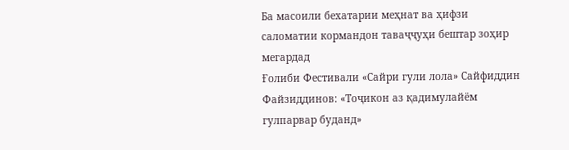Ба масоили бехатарии меҳнат ва ҳифзи саломатии кормандон таваҷҷуҳи бештар зоҳир мегардад
Ғолиби Фестивали «Сайри гули лола» Сайфиддин Файзиддинов: «Тоҷикон аз қадимулайём гулпарвар буданд»